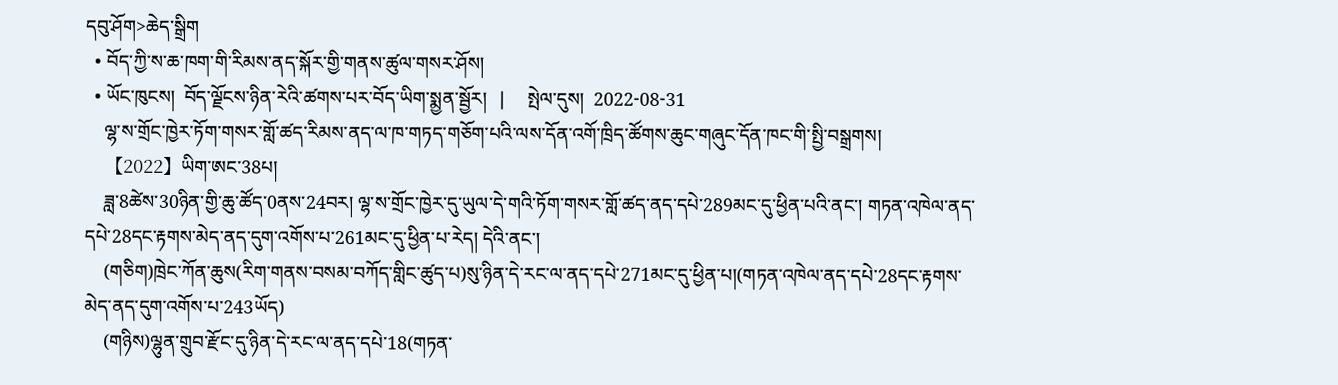དབུ་ཤོག>ཆེད་སྒྲིག
  • བོད་ཀྱི་ས་ཆ་ཁག་གི་རིམས་ནད་སྐོར་གྱི་གནས་ཚུལ་གསར་ཤོས།
  • ཡོང་ཁུངས།  བོད་ལྗོངས་ཉིན་རེའི་ཚགས་པར་བོད་ཡིག་སྨྱན་སྦྱོར།   |     སྤེལ་དུས།  2022-08-31
    ལྷ་ས་གྲོང་ཁྱེར་ཏོག་གསར་གློ་ཚད་རིམས་ནད་ལ་ཁ་གཏད་གཅོག་པའི་ལས་དོན་འགོ་ཁྲིད་ཚོགས་ཆུང་གཞུང་དོན་ཁང་གི་སྤྱི་བསྒྲགས།
    【2022】ཡིག་ཨང་38པ།
    ཟླ་8ཚེས་30ཉིན་གྱི་ཆུ་ཚོད་0ནས་24བར། ལྷ་ས་གྲོང་ཁྱེར་དུ་ཡུལ་དེ་གའི་ཏོག་གསར་གློ་ཚད་ནད་དཔེ་289མང་དུ་ཕྱིན་པའི་ནང་། གཏན་འཁེལ་ནད་དཔེ་28དང་རྟགས་མེད་ནད་དུག་འགོས་པ་261མང་དུ་ཕྱིན་པ་རེད། དེའི་ནང་།
    (གཅིག)ཁྲེང་ཀོན་ཆུས(རིག་གནས་བསམ་བཀོད་གླིང་ཚུད་པ)སུ་ཉིན་དེ་རང་ལ་ནད་དཔེ་271མང་དུ་ཕྱིན་པ།(གཏན་འཁེལ་ནད་དཔེ་28དང་རྟགས་མེད་ནད་དུག་འགོས་པ་243ཡོད)
    (གཉིས)ལྷུན་གྲུབ་རྫོང་དུ་ཉིན་དེ་རང་ལ་ནད་དཔེ་18(གཏན་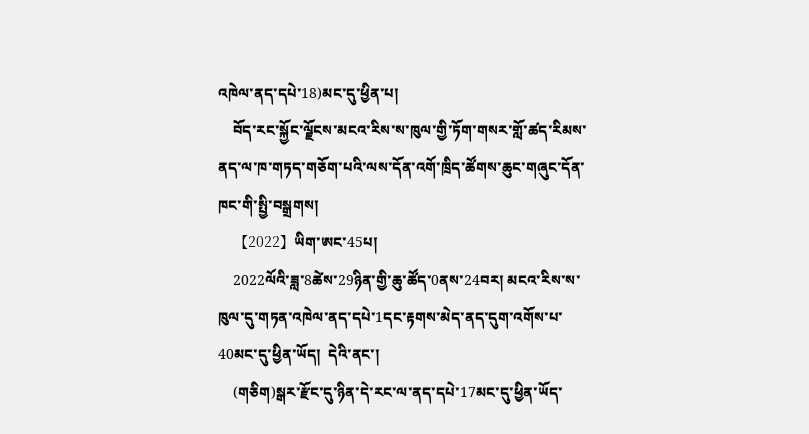འཁེལ་ནད་དཔེ་18)མང་དུ་ཕྱིན་པ།
    བོད་རང་སྐྱོང་ལྗོངས་མངའ་རིས་ས་ཁུལ་གྱི་ཏོག་གསར་གློ་ཚད་རིམས་ནད་ལ་ཁ་གཏད་གཅོག་པའི་ལས་དོན་འགོ་ཁྲིད་ཚོགས་ཆུང་གཞུང་དོན་ཁང་གི་སྤྱི་བསྒྲགས།
    【2022】ཡིག་ཨང་45པ།
    2022ལོའི་ཟླ་8ཚེས་29ཉིན་གྱི་ཆུ་ཚོད་0ནས་24བར། མངའ་རིས་ས་ཁུལ་དུ་གཏན་འཁེལ་ནད་དཔེ་1དང་རྟགས་མེད་ནད་དུག་འགོས་པ་40མང་དུ་ཕྱིན་ཡོད།  དེའི་ནང་།
    (གཅིག)སྒར་རྫོང་དུ་ཉིན་དེ་རང་ལ་ནད་དཔེ་17མང་དུ་ཕྱིན་ཡོད་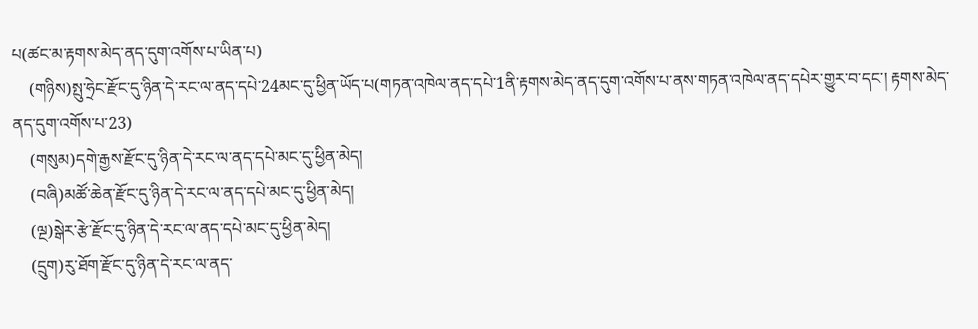པ(ཚང་མ་རྟགས་མེད་ནད་དུག་འགོས་པ་ཡིན་པ)
    (གཉིས)སྤུ་ཧྲེང་རྫོང་དུ་ཉིན་དེ་རང་ལ་ནད་དཔེ་24མང་དུ་ཕྱིན་ཡོད་པ(གཏན་འཁེལ་ནད་དཔེ་1ནི་རྟགས་མེད་ནད་དུག་འགོས་པ་ནས་གཏན་འཁེལ་ནད་དཔེར་གྱུར་བ་དང་། རྟགས་མེད་ནད་དུག་འགོས་པ་23)
    (གསུམ)དགེ་རྒྱས་རྫོང་དུ་ཉིན་དེ་རང་ལ་ནད་དཔེ་མང་དུ་ཕྱིན་མེད།
    (བཞི)མཚོ་ཆེན་རྫོང་དུ་ཉིན་དེ་རང་ལ་ནད་དཔེ་མང་དུ་ཕྱིན་མེད།
    (ལྔ)སྒེར་རྩེ་རྫོང་དུ་ཉིན་དེ་རང་ལ་ནད་དཔེ་མང་དུ་ཕྱིན་མེད།
    (དྲུག)རུ་ཐོག་རྫོང་དུ་ཉིན་དེ་རང་ལ་ནད་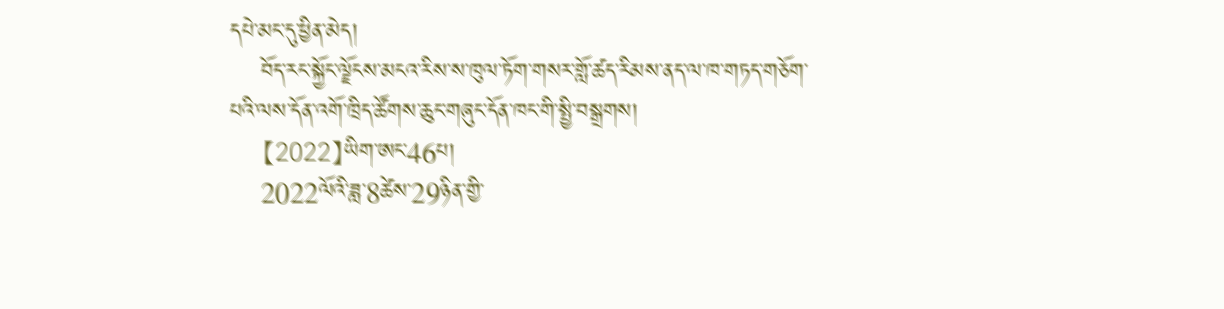དཔེ་མང་དུ་ཕྱིན་མེད།
    བོད་རང་སྐྱོང་ལྗོངས་མངའ་རིས་ས་ཁུལ་ཏོག་གསར་གློ་ཚད་རིམས་ནད་ལ་ཁ་གཏད་གཅོག་པའི་ལས་དོན་འགོ་ཁྲིད་ཚོགས་ཆུང་གཞུང་དོན་ཁང་གི་སྤྱི་བསྒྲགས།
    【2022】ཡིག་ཨང་46པ།
    2022ལོའི་ཟླ་8ཚེས་29ཉིན་གྱི་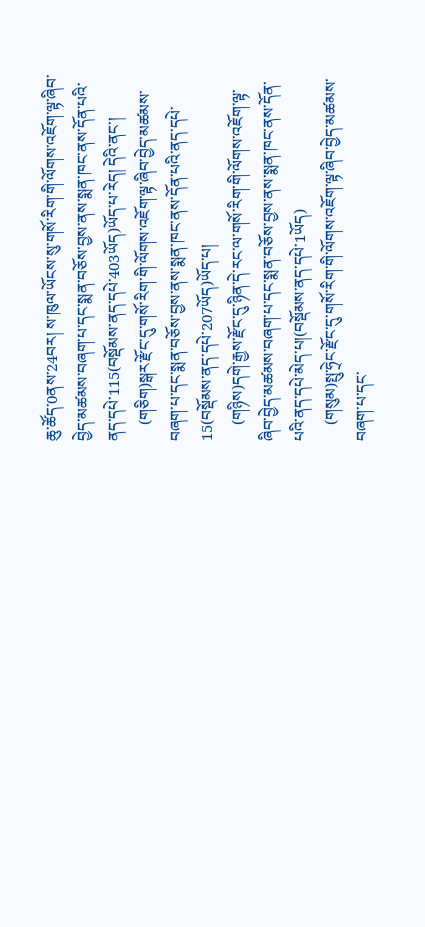ཆུ་ཚོད་0ནས་24བར། ས་ཁུལ་ཡོངས་སུ་གསོ་རིག་གི་ལོགས་འཇོག་ལྟ་ཞིབ་བྱེད་མཚམས་བཞག་པ་དང་སྨན་བཅོས་བྱས་ནས་སྨན་ཁང་ནས་དོན་པའི་ནད་དཔེ་115(བསྡོམས་ནད་དཔེ་403ཡོད)ཡོད་པ་རེད། དེའི་ནང་།
    (གཅིག)སྒར་རྫོང་དུ་གསོ་རིག་གི་ལོགས་འཇོག་ལྟ་ཞིབ་བྱེད་མཚམས་བཞག་པ་དང་སྨན་བཅོས་བྱས་ནས་སྨན་ཁང་ནས་དོན་པའི་ནད་དཔེ་15(བསྡོམས་ནད་དཔེ་207ཡོད)ཡོད་པ།
    (གཉིས)དགེ་རྒྱས་རྫོང་དུ་ཉིན་དེ་རང་ལ་གསོ་རིག་གི་ལོགས་འཇོག་ལྟ་ཞིབ་བྱེད་མཚམས་བཞག་པ་དང་སྨན་བཅོས་བྱས་ནས་སྨན་ཁང་ནས་དོན་པའི་ནད་དཔེ་མེད་པ།(བསྡོམས་ནད་དཔེ་1ཡོད)
    (གསུམ)སྤུ་ཧྲེང་རྫོང་དུ་གསོ་རིག་གི་ལོགས་འཇོག་ལྟ་ཞིབ་བྱེད་མཚམས་བཞག་པ་དང་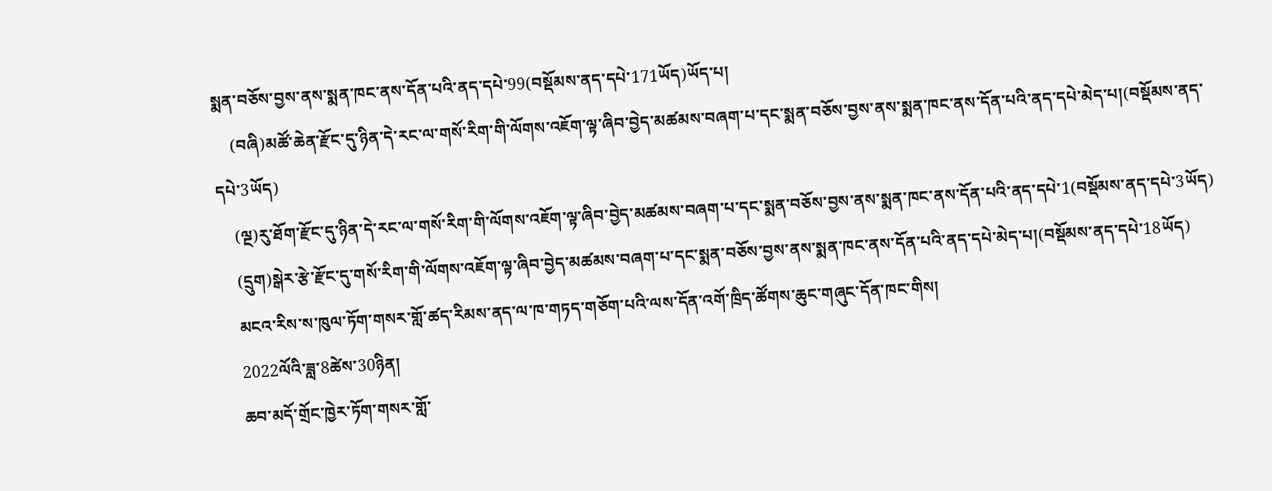སྨན་བཅོས་བྱས་ནས་སྨན་ཁང་ནས་དོན་པའི་ནད་དཔེ་99(བསྡོམས་ནད་དཔེ་171ཡོད)ཡོད་པ།
    (བཞི)མཚོ་ཆེན་རྫོང་དུ་ཉིན་དེ་རང་ལ་གསོ་རིག་གི་ལོགས་འཇོག་ལྟ་ཞིབ་བྱེད་མཚམས་བཞག་པ་དང་སྨན་བཅོས་བྱས་ནས་སྨན་ཁང་ནས་དོན་པའི་ནད་དཔེ་མེད་པ།(བསྡོམས་ནད་དཔེ་3ཡོད)
    (ལྔ)རུ་ཐོག་རྫོང་དུ་ཉིན་དེ་རང་ལ་གསོ་རིག་གི་ལོགས་འཇོག་ལྟ་ཞིབ་བྱེད་མཚམས་བཞག་པ་དང་སྨན་བཅོས་བྱས་ནས་སྨན་ཁང་ནས་དོན་པའི་ནད་དཔེ་1(བསྡོམས་ནད་དཔེ་3ཡོད)
    (དྲུག)སྒེར་རྩེ་རྫོང་དུ་གསོ་རིག་གི་ལོགས་འཇོག་ལྟ་ཞིབ་བྱེད་མཚམས་བཞག་པ་དང་སྨན་བཅོས་བྱས་ནས་སྨན་ཁང་ནས་དོན་པའི་ནད་དཔེ་མེད་པ།(བསྡོམས་ནད་དཔེ་18ཡོད)
    མངའ་རིས་ས་ཁུལ་ཏོག་གསར་གློ་ཚད་རིམས་ནད་ལ་ཁ་གཏད་གཅོག་པའི་ལས་དོན་འགོ་ཁྲིད་ཚོགས་ཆུང་གཞུང་དོན་ཁང་གིས།
    2022ལོའི་ཟླ་8ཚེས་30ཉིན།
    ཆབ་མདོ་གྲོང་ཁྱེར་ཏོག་གསར་གློ་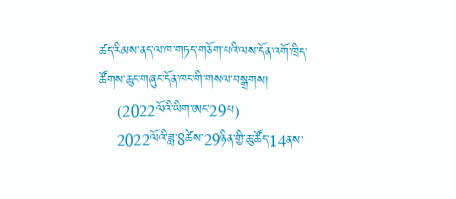ཚད་རིམས་ནད་ལ་ཁ་གཏད་གཅོག་པའི་ལས་དོན་འགོ་ཁྲིད་ཚོགས་ཆུང་གཞུང་དོན་ཁང་གི་གསལ་བསྒྲགས།
    (2022ལོའི་ཡིག་ཨང་29པ)
    2022ལོའི་ཟླ་8ཚེས་29ཉིན་གྱི་ཆུ་ཚོད་14ནས་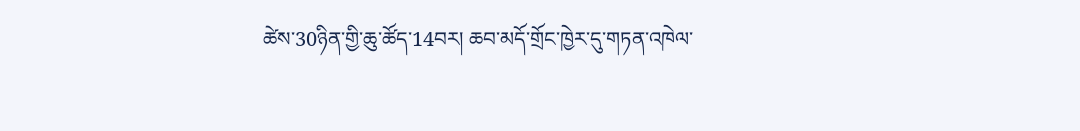ཚེས་30ཉིན་གྱི་ཆུ་ཚོད་14བར། ཆབ་མདོ་གྲོང་ཁྱེར་དུ་གཏན་འཁེལ་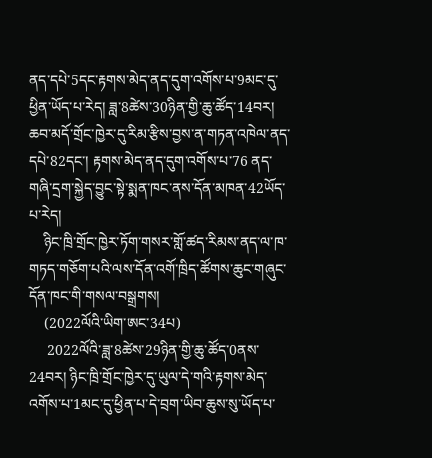ནད་དཔེ་5དང་རྟགས་མེད་ནད་དུག་འགོས་པ་9མང་དུ་ཕྱིན་ཡོད་པ་རེད། ཟླ་8ཚེས་30ཉིན་གྱི་ཆུ་ཚོད་14བར། ཆབ་མདོ་གྲོང་ཁྱེར་དུ་རིམ་རྩིས་བྱས་ན་གཏན་འཁེལ་ནད་དཔེ་82དང་། རྟགས་མེད་ནད་དུག་འགོས་པ་76 ནད་གཞི་དྲག་སྐྱེད་བྱུང་སྟེ་སྨན་ཁང་ནས་དོན་མཁན་42ཡོད་པ་རེད།
    ཉིང་ཁྲི་གྲོང་ཁྱེར་ཏོག་གསར་གློ་ཚད་རིམས་ནད་ལ་ཁ་གཏད་གཅོག་པའི་ལས་དོན་འགོ་ཁྲིད་ཚོགས་ཆུང་གཞུང་དོན་ཁང་གི་གསལ་བསྒྲགས།
    (2022ལོའི་ཡིག་ཨང་34པ)
     2022ལོའི་ཟླ་8ཚེས་29ཉིན་གྱི་ཆུ་ཚོད་0ནས་24བར། ཉིང་ཁྲི་གྲོང་ཁྱེར་དུ་ཡུལ་དེ་གའི་རྟགས་མེད་འགོས་པ་1མང་དུ་ཕྱིན་པ་དེ་བྲག་ཡིབ་ཆུས་སུ་ཡོད་པ་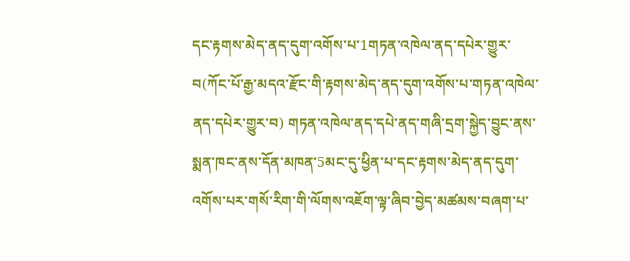དང་རྟགས་མེད་ནད་དུག་འགོས་པ་1གཏན་འཁེལ་ནད་དཔེར་གྱུར་བ(ཀོང་པོ་རྒྱ་མདའ་རྫོང་གི་རྟགས་མེད་ནད་དུག་འགོས་པ་གཏན་འཁེལ་ནད་དཔེར་གྱུར་བ) གཏན་འཁེལ་ནད་དཔེ་ནད་གཞི་དྲག་སྐྱེད་བྱུང་ནས་སྨན་ཁང་ནས་དོན་མཁན་5མང་དུ་ཕྱིན་པ་དང་རྟགས་མེད་ནད་དུག་འགོས་པར་གསོ་རིག་གི་ལོགས་འཇོག་ལྟ་ཞིབ་བྱེད་མཚམས་བཞག་པ་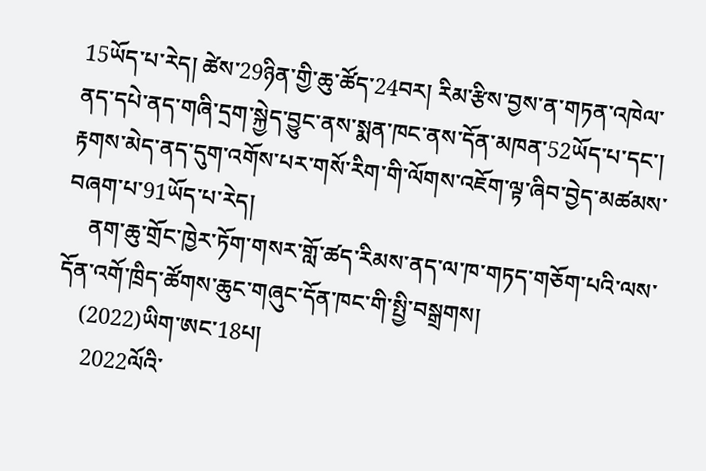15ཡོད་པ་རེད། ཚེས་29ཉིན་གྱི་ཆུ་ཚོད་24བར། རིམ་རྩིས་བྱས་ན་གཏན་འཁེལ་ནད་དཔེ་ནད་གཞི་དྲག་སྐྱེད་བྱུང་ནས་སྨན་ཁང་ནས་དོན་མཁན་52ཡོད་པ་དང་། རྟགས་མེད་ནད་དུག་འགོས་པར་གསོ་རིག་གི་ལོགས་འཇོག་ལྟ་ཞིབ་བྱེད་མཚམས་བཞག་པ་91ཡོད་པ་རེད།
    ནག་ཆུ་གྲོང་ཁྱེར་ཏོག་གསར་གློ་ཚད་རིམས་ནད་ལ་ཁ་གཏད་གཅོག་པའི་ལས་དོན་འགོ་ཁྲིད་ཚོགས་ཆུང་གཞུང་དོན་ཁང་གི་སྤྱི་བསྒྲགས།
    (2022)ཡིག་ཨང་18པ།
     2022ལོའི་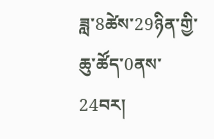ཟླ་8ཚེས་29ཉིན་གྱི་ཆུ་ཚོད་0ནས་24བར།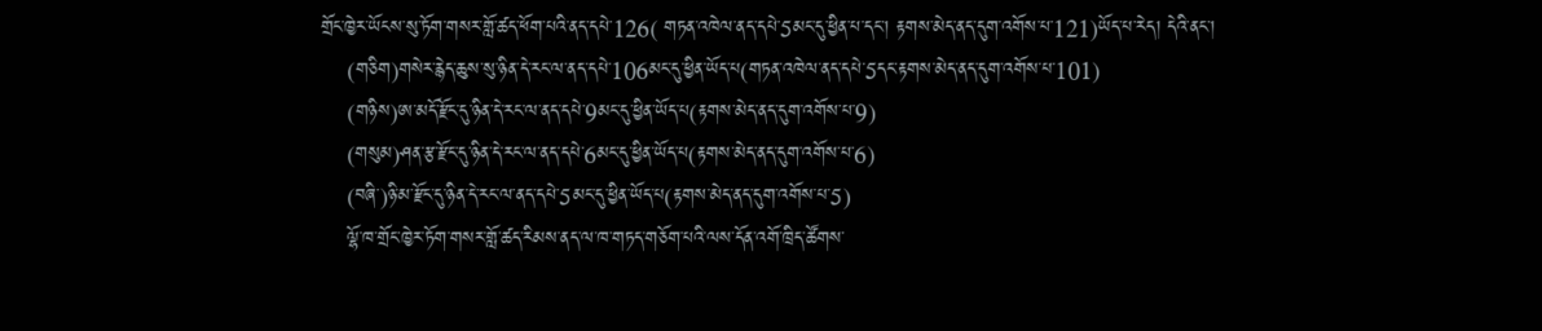གྲོང་ཁྱེར་ཡོངས་སུ་ཏོག་གསར་གློ་ཚད་ཕོག་པའི་ནད་དཔེ་126( གཏན་འཁེལ་ནད་དཔེ་5མང་དུ་ཕྱིན་པ་དང་། རྟགས་མེད་ནད་དུག་འགོས་པ་121)ཡོད་པ་རེད། དེའི་ནང་།
    (གཅིག)གསེར་རྙེད་ཆུས་སུ་ཉིན་དེ་རང་ལ་ནད་དཔེ་106མང་དུ་ཕྱིན་ཡོད་པ(གཏན་འཁེལ་ནད་དཔེ་5དང་རྟགས་མེད་ནད་དུག་འགོས་པ་101)
    (གཉིས)ཨ་མདོ་རྫོང་དུ་ཉིན་དེ་རང་ལ་ནད་དཔེ་9མང་དུ་ཕྱིན་ཡོད་པ(རྟགས་མེད་ནད་དུག་འགོས་པ་9)
    (གསུམ)ཤན་རྩ་རྫོང་དུ་ཉིན་དེ་རང་ལ་ནད་དཔེ་6མང་དུ་ཕྱིན་ཡོད་པ(རྟགས་མེད་ནད་དུག་འགོས་པ་6)
    (བཞི་)ཉི་མ་རྫོང་དུ་ཉིན་དེ་རང་ལ་ནད་དཔེ་5མང་དུ་ཕྱིན་ཡོད་པ(རྟགས་མེད་ནད་དུག་འགོས་པ་5)
    ལྷོ་ཁ་གྲོང་ཁྱེར་ཏོག་གསར་གློ་ཚད་རིམས་ནད་ལ་ཁ་གཏད་གཅོག་པའི་ལས་དོན་འགོ་ཁྲིད་ཚོགས་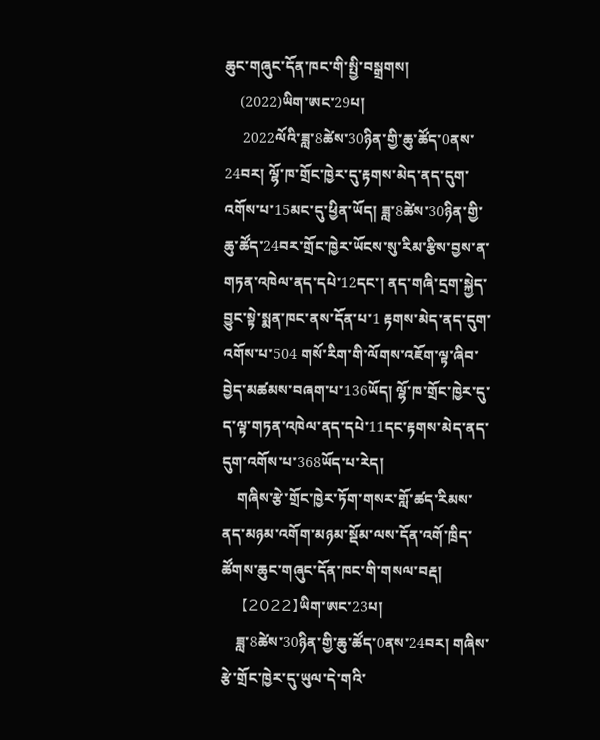ཆུང་གཞུང་དོན་ཁང་གི་སྤྱི་བསྒྲགས།
    (2022)ཡིག་ཨང་29པ།
     2022ལོའི་ཟླ་8ཚེས་30ཉིན་གྱི་ཆུ་ཚོད་0ནས་24བར། ལྷོ་ཁ་གྲོང་ཁྱེར་དུ་རྟགས་མེད་ནད་དུག་འགོས་པ་15མང་དུ་ཕྱིན་ཡོད། ཟླ་8ཚེས་30ཉིན་གྱི་ཆུ་ཚོད་24བར་གྲོང་ཁྱེར་ཡོངས་སུ་རིམ་རྩིས་བྱས་ན་གཏན་འཁེལ་ནད་དཔེ་12དང་། ནད་གཞི་དྲག་སྐྱེད་བྱུང་སྟེ་སྨན་ཁང་ནས་དོན་པ་1 རྟགས་མེད་ནད་དུག་འགོས་པ་504 གསོ་རིག་གི་ལོགས་འཇོག་ལྟ་ཞིབ་བྱེད་མཚམས་བཞག་པ་136ཡོད། ལྷོ་ཁ་གྲོང་ཁྱེར་དུ་ད་ལྟ་གཏན་འཁེལ་ནད་དཔེ་11དང་རྟགས་མེད་ནད་དུག་འགོས་པ་368ཡོད་པ་རེད།
    གཞིས་རྩེ་གྲོང་ཁྱེར་ཏོག་གསར་གློ་ཚད་རིམས་ནད་མཉམ་འགོག་མཉམ་སྡོམ་ལས་དོན་འགོ་ཁྲིད་ཚོགས་ཆུང་གཞུང་དོན་ཁང་གི་གསལ་བརྡ།
    【2022】ཡིག་ཨང་23པ།
    ཟླ་8ཚེས་30ཉིན་གྱི་ཆུ་ཚོད་0ནས་24བར། གཞིས་རྩེ་གྲོང་ཁྱེར་དུ་ཡུལ་དེ་གའི་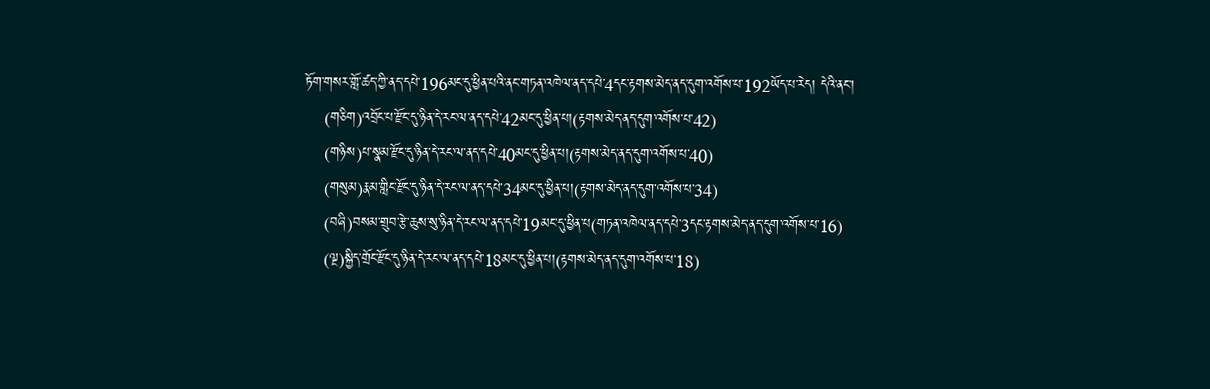ཏོག་གསར་གློ་ཚད་ཀྱི་ནད་དཔེ་196མང་དུ་ཕྱིན་པའི་ནང་གཏན་འཁེལ་ནད་དཔེ་4དང་རྟགས་མེད་ནད་དུག་འགོས་པ་192ཡོད་པ་རེད། དེའི་ནང་།
    (གཅིག)འབྲོང་པ་རྫོང་དུ་ཉིན་དེ་རང་ལ་ནད་དཔེ་42མང་དུ་ཕྱིན་པ།(རྟགས་མེད་ནད་དུག་འགོས་པ་42)
    (གཉིས)པ་སྣམ་རྫོང་དུ་ཉིན་དེ་རང་ལ་ནད་དཔེ་40མང་དུ་ཕྱིན་པ།(རྟགས་མེད་ནད་དུག་འགོས་པ་40)
    (གསུམ)རྣམ་གླིང་རྫོང་དུ་ཉིན་དེ་རང་ལ་ནད་དཔེ་34མང་དུ་ཕྱིན་པ།(རྟགས་མེད་ནད་དུག་འགོས་པ་34)
    (བཞི)བསམ་གྲུབ་རྩེ་ཆུས་སུ་ཉིན་དེ་རང་ལ་ནད་དཔེ་19མང་དུ་ཕྱིན་པ(གཏན་འཁེལ་ནད་དཔེ་3དང་རྟགས་མེད་ནད་དུག་འགོས་པ་16)
    (ལྔ)སྐྱིད་གྲོང་རྫོང་དུ་ཉིན་དེ་རང་ལ་ནད་དཔེ་18མང་དུ་ཕྱིན་པ།(རྟགས་མེད་ནད་དུག་འགོས་པ་18)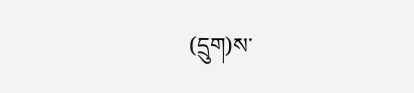(དྲུག)ས་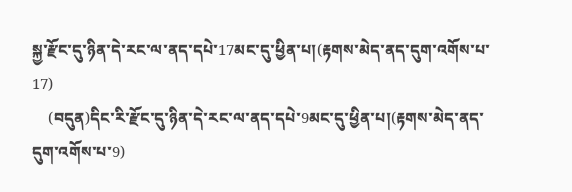སྐྱ་རྫོང་དུ་ཉིན་དེ་རང་ལ་ནད་དཔེ་17མང་དུ་ཕྱིན་པ།(རྟགས་མེད་ནད་དུག་འགོས་པ་17)
    (བདུན)དིང་རི་རྫོང་དུ་ཉིན་དེ་རང་ལ་ནད་དཔེ་9མང་དུ་ཕྱིན་པ།(རྟགས་མེད་ནད་དུག་འགོས་པ་9)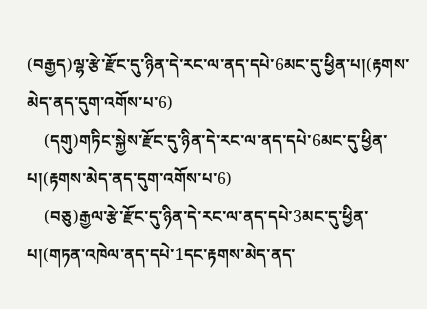(བརྒྱད)ལྷ་རྩེ་རྫོང་དུ་ཉིན་དེ་རང་ལ་ནད་དཔེ་6མང་དུ་ཕྱིན་པ།(རྟགས་མེད་ནད་དུག་འགོས་པ་6)
    (དགུ)གཏིང་སྐྱེས་རྫོང་དུ་ཉིན་དེ་རང་ལ་ནད་དཔེ་6མང་དུ་ཕྱིན་པ།(རྟགས་མེད་ནད་དུག་འགོས་པ་6)
    (བཅུ)རྒྱལ་རྩེ་རྫོང་དུ་ཉིན་དེ་རང་ལ་ནད་དཔེ་3མང་དུ་ཕྱིན་པ།(གཏན་འཁེལ་ནད་དཔེ་1དང་རྟགས་མེད་ནད་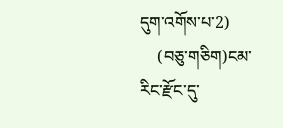དུག་འགོས་པ་2)
    (བཅུ་གཅིག)ངམ་རིང་རྫོང་དུ་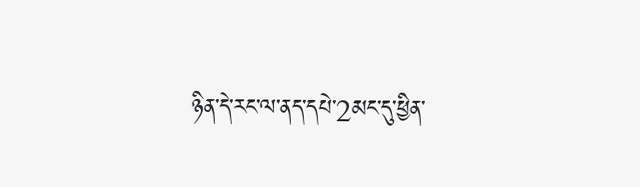ཉིན་དེ་རང་ལ་ནད་དཔེ་2མང་དུ་ཕྱིན་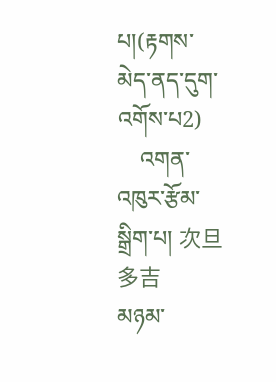པ།(རྟགས་མེད་ནད་དུག་འགོས་པ2)
    འགན་འཁུར་རྩོམ་སྒྲིག་པ། 次旦多吉
མཉམ་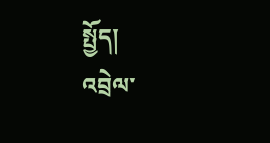སྤྱོད།
འབྲེལ་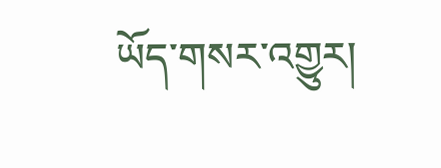ཡོད་གསར་འགྱུར།